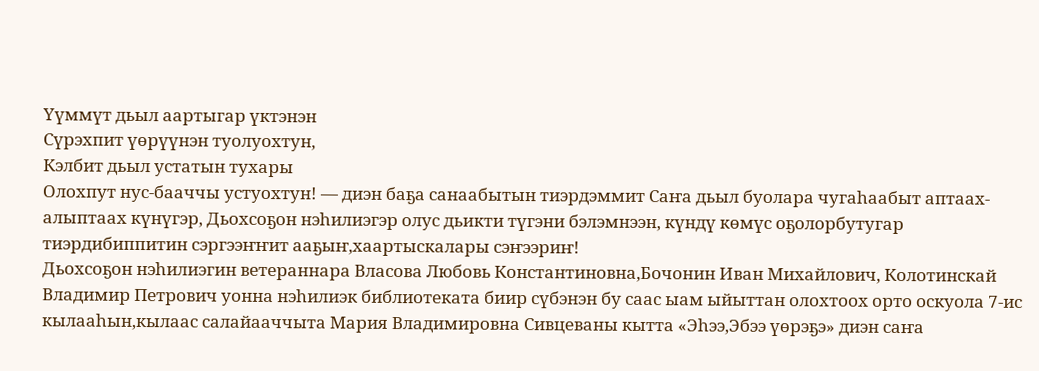Үүммүт дьыл аартыгар үктэнэн
Сүрэхпит үөрүүнэн туолуохтун,
Кэлбит дьыл устатын тухары
Олохпут нус-бааччы устуохтун! — диэн баҕа санаабытын тиэрдэммит Саҥа дьыл буолара чугаһаабыт аптаах-алыптаах күнүгэр, Дьохсоҕон нэһилиэгэр олус дьикти түгэни бэлэмнээн, күндү көмүс оҕолорбутугар тиэрдибиппитин сэргээҥҥит ааҕыҥ,хаартыскалары сэҥээриҥ!
Дьохсоҕон нэһилиэгин ветераннара Власова Любовь Константиновна,Бочонин Иван Михайлович, Колотинскай Владимир Петрович уонна нэһилиэк библиотеката биир сүбэнэн бу саас ыам ыйыттан олохтоох орто оскуола 7-ис кылааһын,кылаас салайааччыта Мария Владимировна Сивцеваны кытта «Эһээ,Эбээ үөрэҕэ» диэн саҥа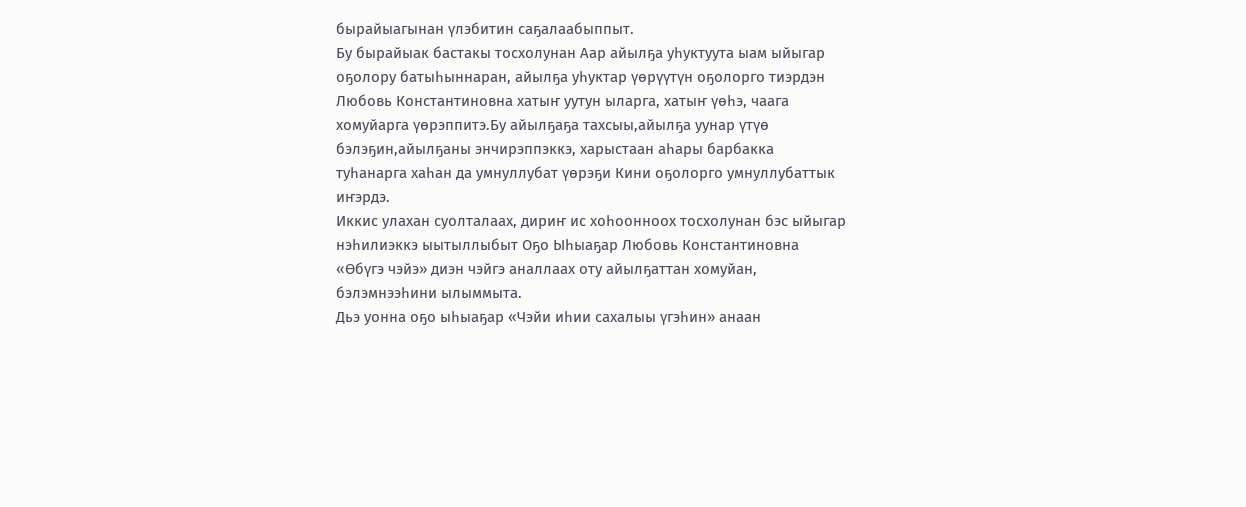бырайыагынан үлэбитин саҕалаабыппыт.
Бу бырайыак бастакы тосхолунан Аар айылҕа уһуктуута ыам ыйыгар оҕолору батыһыннаран, айылҕа уһуктар үөрүүтүн оҕолорго тиэрдэн Любовь Константиновна хатыҥ уутун ыларга, хатыҥ үөһэ, чаага хомуйарга үөрэппитэ.Бу айылҕаҕа тахсыы,айылҕа уунар үтүө бэлэҕин,айылҕаны энчирэппэккэ, харыстаан аһары барбакка туһанарга хаһан да умнуллубат үөрэҕи Кини оҕолорго умнуллубаттык иҥэрдэ.
Иккис улахан суолталаах, дириҥ ис хоһоонноох тосхолунан бэс ыйыгар нэһилиэккэ ыытыллыбыт Оҕо Ыһыаҕар Любовь Константиновна «Өбүгэ чэйэ» диэн чэйгэ аналлаах оту айылҕаттан хомуйан, бэлэмнээһини ылыммыта.
Дьэ уонна оҕо ыһыаҕар «Чэйи иһии сахалыы үгэһин» анаан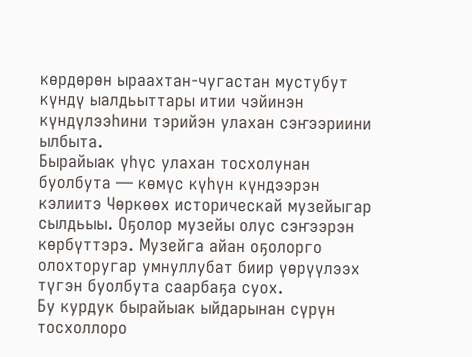көрдөрөн ыраахтан-чугастан мустубут күндү ыалдьыттары итии чэйинэн күндүлээһини тэрийэн улахан сэҥээриини ылбыта.
Бырайыак үһүс улахан тосхолунан буолбута — көмүс күһүн күндээрэн кэлиитэ Чөркөөх историческай музейыгар сылдьыы. Оҕолор музейы олус сэҥээрэн көрбүттэрэ. Музейга айан оҕолорго олохторугар умнуллубат биир үөрүүлээх түгэн буолбута саарбаҕа суох.
Бу курдук бырайыак ыйдарынан сүрүн тосхоллоро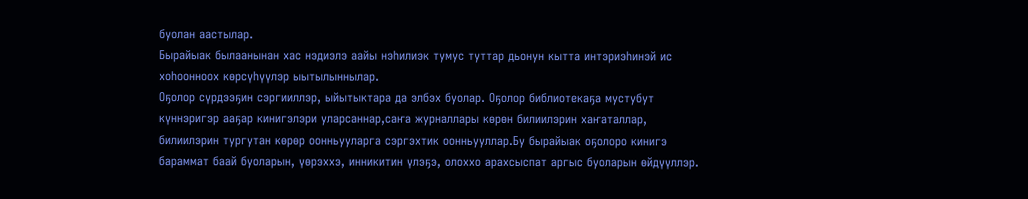буолан аастылар.
Бырайыак былаанынан хас нэдиэлэ аайы нэһилиэк тумус туттар дьонун кытта интэриэһинэй ис хоһоонноох көрсүһүүлэр ыытылыннылар.
Оҕолор сүрдээҕин сэргииллэр, ыйытыктара да элбэх буолар. Оҕолор библиотекаҕа мустубут күннэригэр ааҕар кинигэлэри уларсаннар,саҥа журналлары көрөн билиилэрин хаҥаталлар, билиилэрин тургутан көрөр оонньууларга сэргэхтик оонньууллар.Бу бырайыак оҕолоро кинигэ бараммат баай буоларын, үөрэххэ, инникитин үлэҕэ, олоххо арахсыспат аргыс буоларын өйдүүллэр.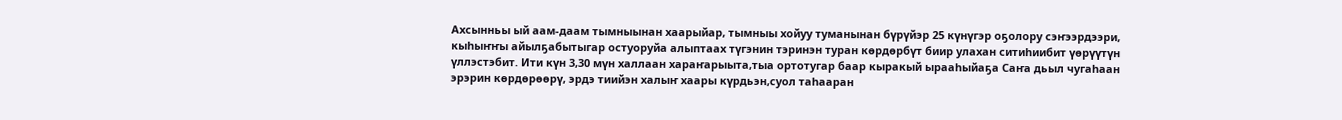Ахсынньы ый аам-даам тымныынан хаарыйар, тымныы хойуу туманынан бүрүйэр 25 күнүгэр оҕолору сэҥээрдээри, кыһыҥҥы айылҕабытыгар остуоруйа алыптаах түгэнин тэринэн туран көрдөрбүт биир улахан ситиһиибит үөрүүтүн үллэстэбит. Ити күн 3,30 мүн халлаан хараҥарыыта,тыа ортотугар баар кыракый ырааһыйаҕа Саҥа дьыл чугаһаан эрэрин көрдөрөөрү, эрдэ тиийэн халыҥ хаары күрдьэн,суол таһааран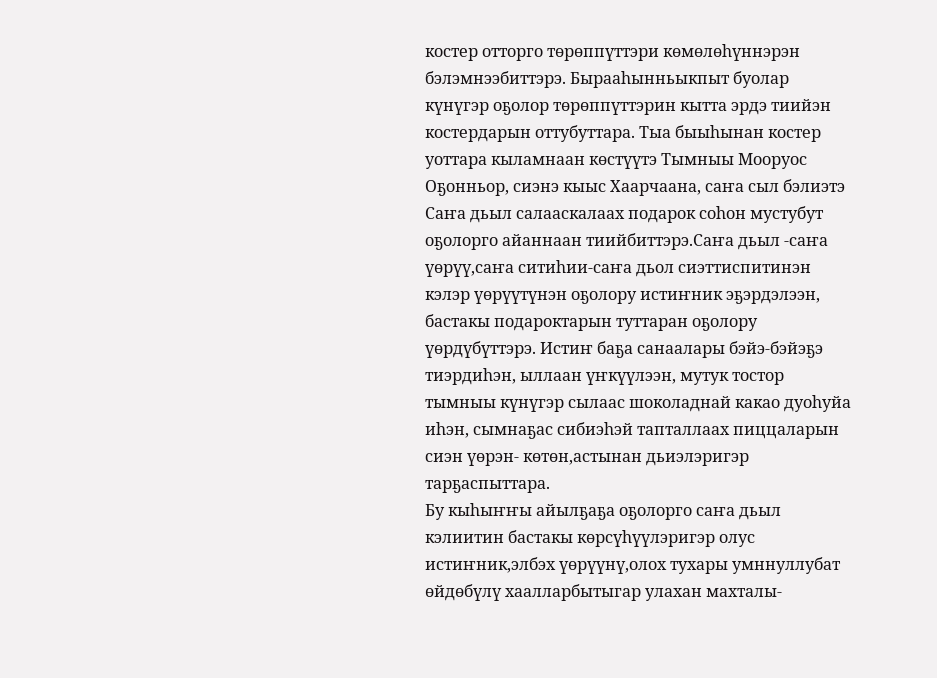костер отторго төрөппүттэри көмөлөһүннэрэн бэлэмнээбиттэрэ. Бырааһынньыкпыт буолар күнүгэр оҕолор төрөппүттэрин кытта эрдэ тиийэн костердарын оттубуттара. Тыа быыһынан костер уоттара кыламнаан көстүүтэ Тымныы Мооруос Оҕонньор, сиэнэ кыыс Хаарчаана, саҥа сыл бэлиэтэ Саҥа дьыл салааскалаах подарок соһон мустубут оҕолорго айаннаан тиийбиттэрэ.Саҥа дьыл -саҥа үөрүү,саҥа ситиһии-саҥа дьол сиэттиспитинэн кэлэр үөрүүтүнэн оҕолору истиҥник эҕэрдэлээн, бастакы подароктарын туттаран оҕолору үөрдүбүттэрэ. Истиҥ баҕа санаалары бэйэ-бэйэҕэ тиэрдиһэн, ыллаан үҥкүүлээн, мутук тостор тымныы күнүгэр сылаас шоколаднай какао дуоһуйа иһэн, сымнаҕас сибиэһэй тапталлаах пиццаларын сиэн үөрэн- көтөн,астынан дьиэлэригэр тарҕаспыттара.
Бу кыһыҥҥы айылҕаҕа оҕолорго саҥа дьыл кэлиитин бастакы көрсүһүүлэригэр олус истиҥник,элбэх үөрүүнү,олох тухары умннуллубат өйдөбүлү хаалларбытыгар улахан махталы-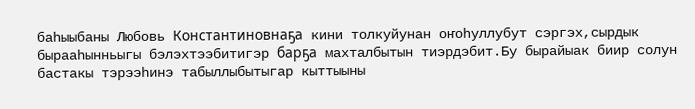баһыыбаны Любовь Константиновнаҕа кини толкуйунан оҥоһуллубут сэргэх,сырдык бырааһынньыгы бэлэхтээбитигэр барҕа махталбытын тиэрдэбит.Бу бырайыак биир солун бастакы тэрээһинэ табыллыбытыгар кыттыыны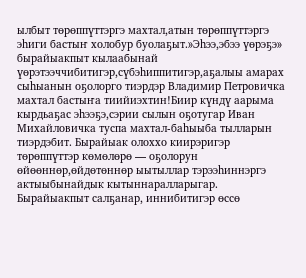ылбыт төрөппүттэргэ махтал,атын төрөппүттэргэ эһиги бастыҥ холобур буолаҕыт.»Эһээ,эбээ үөрэҕэ» бырайыакпыт кылаабынай үөрэтээччибитигэр,сүбэһиппитигэр,аҕалыы амарах сыһыанын оҕолорго тиэрдэр Владимир Петровичка махтал бастыҥа тиийиэхтин!Биир күндү аарыма кырдьаҕас эһээҕэ,сэрии сылын оҕотугар Иван Михайловичка туспа махтал-баһыыба тылларын тиэрдэбит. Бырайыак олоххо киирэригэр төрөппүттэр көмөлөрө — оҕолорун өйөөннөр,өйдөтөннөр ыытыллар тэрээһиннэргэ актыыбынайдык кытыннаралларыгар. Бырайыакпыт салҕанар, иннибитигэр өссө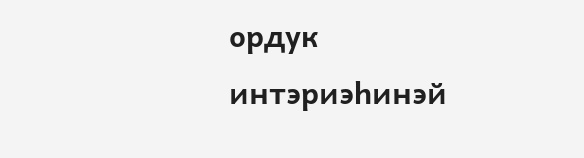ордук интэриэһинэй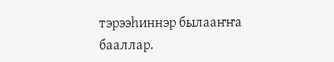тэрээһиннэр былааҥҥа бааллар.